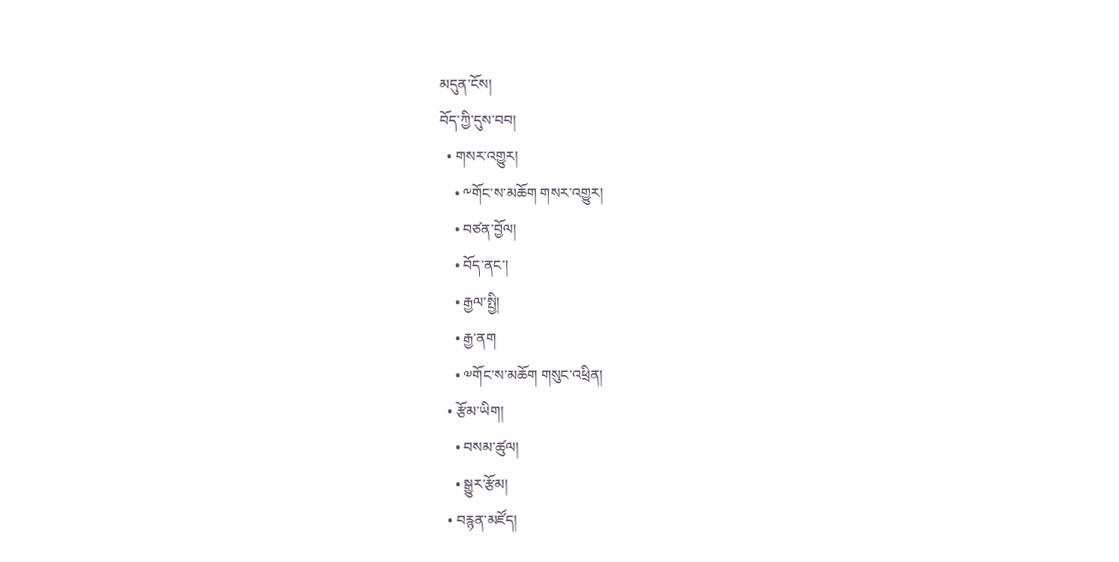མདུན་ངོས།
བོད་ཀྱི་དུས་བབ།
  • གསར་འགྱུར།
    • ༸གོང་ས་མཆོག གསར་འགྱུར།
    • བཙན་བྱོལ།
    • བོད་ནང་།
    • རྒྱལ་སྤྱི།
    • རྒྱ་ནག
    • ༧གོང་ས་མཆོག གསུང་འཕྲིན།
  • རྩོམ་ཡིག།
    • བསམ་ཚུལ།
    • སྒྱུར་རྩོམ།
  • བརྙན་མཛོད།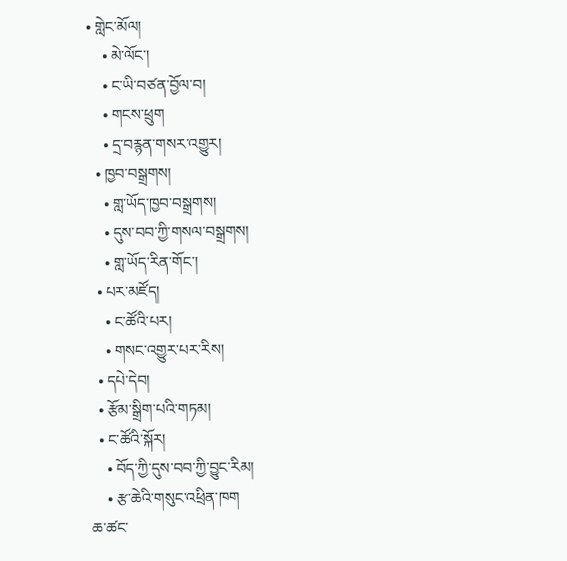• གླེང་མོལ།
    • མེ་ལོང་།
    • ང་ཡི་བཙན་བྱོལ་བ།
    • གངས་ཕྲུག
    • དྲ་བརྙན་གསར་འགྱུར།
  • ཁྱབ་བསྒྲགས།
    • གླ་ཡོད་ཁྱབ་བསྒྲགས།
    • དུས་བབ་ཀྱི་གསལ་བསྒྲགས།
    • གླ་ཡོད་རིན་གོང་།
  • པར་མཛོད།
    • ང་ཚོའི་པར།
    • གསང་འགྱུར་པར་རིས།
  • དཔེ་དེབ།
  • རྩོམ་སྒྲིག་པའི་གཏམ།
  • ང་ཚོའི་སྐོར།
    • བོད་ཀྱི་དུས་བབ་ཀྱི་བྱུང་རིམ།
    • རྩ་ཆེའི་གསུང་འཕྲིན་ཁག
ཆ་ཚང་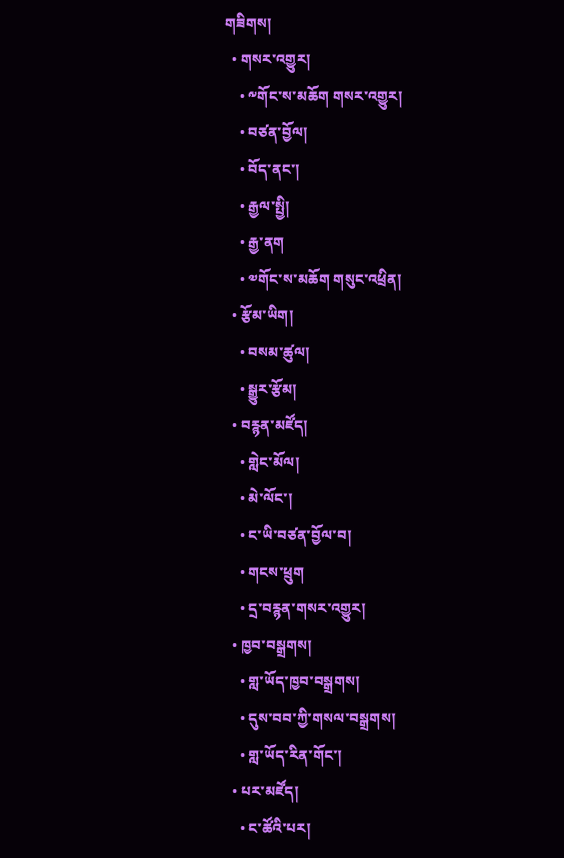གཟིགས།
  • གསར་འགྱུར།
    • ༸གོང་ས་མཆོག གསར་འགྱུར།
    • བཙན་བྱོལ།
    • བོད་ནང་།
    • རྒྱལ་སྤྱི།
    • རྒྱ་ནག
    • ༧གོང་ས་མཆོག གསུང་འཕྲིན།
  • རྩོམ་ཡིག།
    • བསམ་ཚུལ།
    • སྒྱུར་རྩོམ།
  • བརྙན་མཛོད།
    • གླེང་མོལ།
    • མེ་ལོང་།
    • ང་ཡི་བཙན་བྱོལ་བ།
    • གངས་ཕྲུག
    • དྲ་བརྙན་གསར་འགྱུར།
  • ཁྱབ་བསྒྲགས།
    • གླ་ཡོད་ཁྱབ་བསྒྲགས།
    • དུས་བབ་ཀྱི་གསལ་བསྒྲགས།
    • གླ་ཡོད་རིན་གོང་།
  • པར་མཛོད།
    • ང་ཚོའི་པར།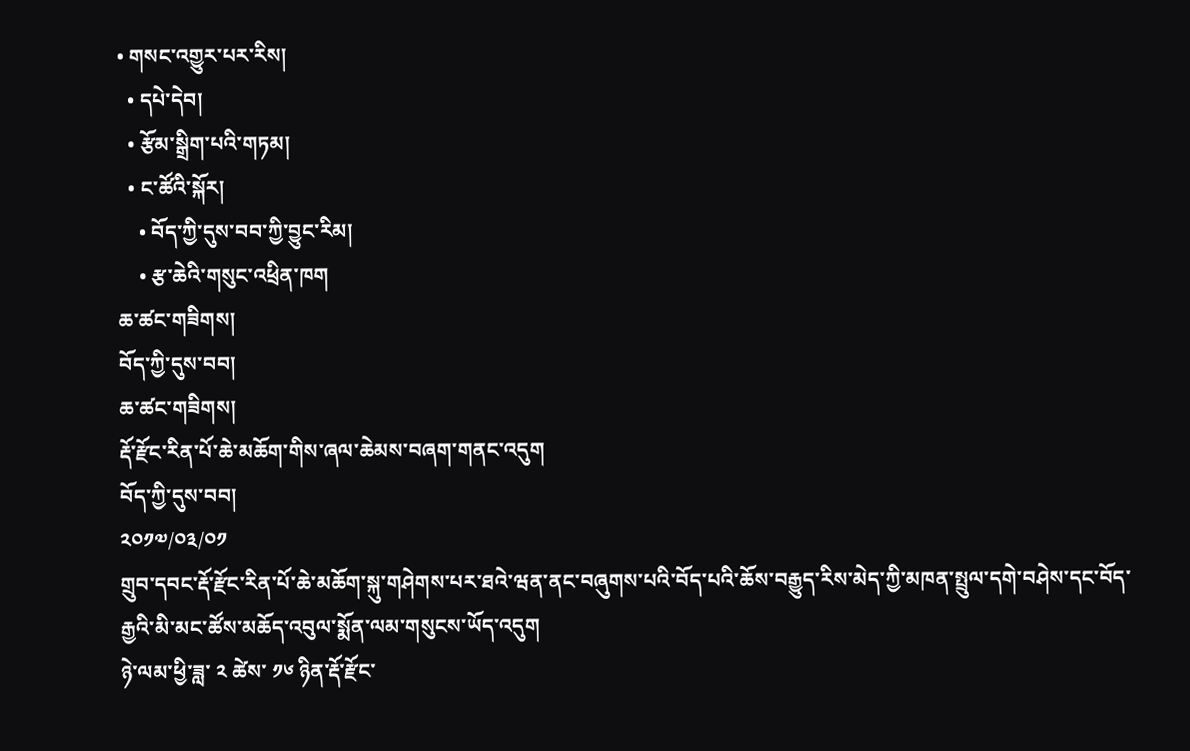• གསང་འགྱུར་པར་རིས།
  • དཔེ་དེབ།
  • རྩོམ་སྒྲིག་པའི་གཏམ།
  • ང་ཚོའི་སྐོར།
    • བོད་ཀྱི་དུས་བབ་ཀྱི་བྱུང་རིམ།
    • རྩ་ཆེའི་གསུང་འཕྲིན་ཁག
ཆ་ཚང་གཟིགས།
བོད་ཀྱི་དུས་བབ།
ཆ་ཚང་གཟིགས།
རྡོ་རྫོང་རིན་པོ་ཆེ་མཆོག་གིས་ཞལ་ཆེམས་བཞག་གནང་འདུག
བོད་ཀྱི་དུས་བབ།
༢༠༡༧/༠༣/༠༡
གྲུབ་དབང་རྡོ་རྫོང་རིན་པོ་ཆེ་མཆོག་སྐུ་གཤེགས་པར་ཐའེ་ཝན་ནང་བཞུགས་པའི་བོད་པའི་ཆོས་བརྒྱུད་རིས་མེད་ཀྱི་མཁན་སྤྲུལ་དགེ་བཤེས་དང་བོད་རྒྱའི་མི་མང་ཚོས་མཆོད་འབུལ་སྨོན་ལམ་གསུངས་ཡོད་འདུག
ཉེ་ལམ་ཕྱི་ཟླ་ ༢ ཚེས་ ༡༦ ཉིན་རྡོ་རྫོང་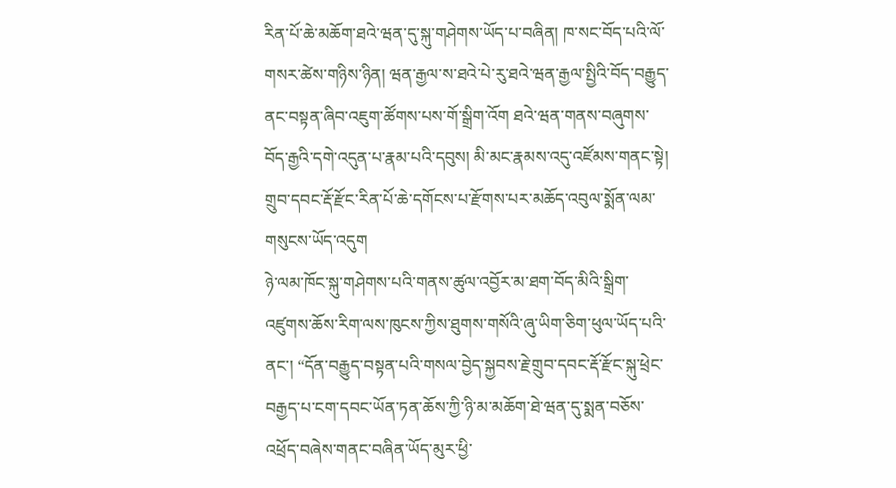རིན་པོ་ཆེ་མཆོག་ཐའེ་ཝན་དུ་སྐུ་གཤེགས་ཡོད་པ་བཞིན། ཁ་སང་བོད་པའི་ལོ་གསར་ཚེས་གཉིས་ཉིན། ཝན་རྒྱལ་ས་ཐའེ་པེ་རུ་ཐའེ་ཝན་རྒྱལ་སྤྱིའི་བོད་བརྒྱུད་ནང་བསྟན་ཞིབ་འཇུག་ཚོགས་པས་གོ་སྒྲིག་འོག ཐའེ་ཝན་གནས་བཞུགས་བོད་རྒྱའི་དགེ་འདུན་པ་རྣམ་པའི་དབུས། མི་མང་རྣམས་འདུ་འཛོམས་གནང་སྟེ། གྲུབ་དབང་རྡོ་རྫོང་རིན་པོ་ཆེ་དགོངས་པ་རྫོགས་པར་མཆོད་འབུལ་སྨོན་ལམ་གསུངས་ཡོད་འདུག
ཉེ་ལམ་ཁོང་སྐུ་གཤེགས་པའི་གནས་ཚུལ་འབྱོར་མ་ཐག་བོད་མིའི་སྒྲིག་འཛུགས་ཆོས་རིག་ལས་ཁུངས་ཀྱིས་ཐུགས་གསོའི་ཞུ་ཡིག་ཅིག་ཕུལ་ཡོད་པའི་ནང་། “དོན་བརྒྱུད་བསྟན་པའི་གསལ་བྱེད་སྐྱབས་རྗེ་གྲུབ་དབང་རྡོ་རྫོང་སྐུ་ཕྲེང་བརྒྱད་པ་ངག་དབང་ཡོན་ཏན་ཆོས་ཀྱི་ཉི་མ་མཆོག་ཐེ་ཝན་དུ་སྨན་བཅོས་འཕྲོད་བཞེས་གནང་བཞིན་ཡོད་མུར་ཕྱི་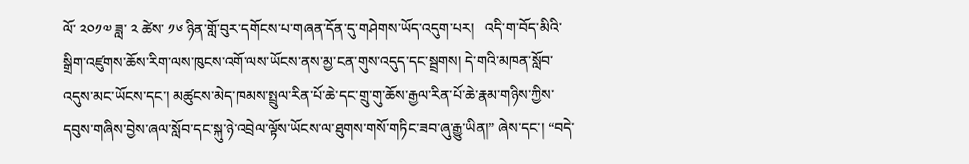ལོ་ ༢༠༡༧ ཟླ་ ༢ ཚེས་ ༡༦ ཉིན་གློ་བུར་དགོངས་པ་གཞན་དོན་དུ་གཤེགས་ཡོད་འདུག་པར།   འདི་ག་བོད་མིའི་སྒྲིག་འཛུགས་ཆོས་རིག་ལས་ཁུངས་འགོ་ལས་ཡོངས་ནས་མྱ་ངན་གུས་འདུད་དང་སྦྲགས། དེ་གའི་མཁན་སློབ་འདུས་མང་ཡོངས་དང་། མཚུངས་མེད་ཁམས་སྤྲུལ་རིན་པོ་ཆེ་དང་གྲུ་གུ་ཆོས་རྒྱལ་རིན་པོ་ཆེ་རྣམ་གཉིས་ཀྱིས་དབུས་གཞིས་བྱེས་ཞལ་སློབ་དང་སྐུ་ཉེ་འབྲེལ་ལྟོས་ཡོངས་ལ་ཐུགས་གསོ་གཏིང་ཟབ་ཞུ་རྒྱུ་ཡིན།” ཞེས་དང་། “བདེ་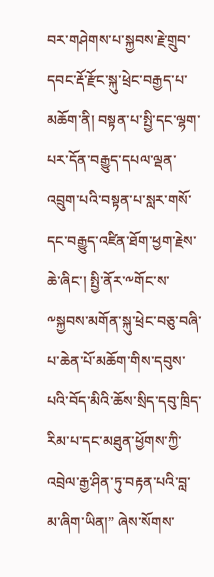བར་གཤེགས་པ་སྐྱབས་རྗེ་གྲུབ་དབང་རྡོ་རྫོང་སྐུ་ཕྲེང་བརྒྱད་པ་མཆོག་ནི། བསྟན་པ་སྤྱི་དང་ལྷག་པར་དོན་བརྒྱུད་དཔལ་ལྡན་འབྲུག་པའི་བསྟན་པ་སླར་གསོ་དང་བརྒྱུད་འཛིན་ཐོག་ཕྱག་རྗེས་ཆེ་ཞིང་། སྤྱི་ནོར་༸གོང་ས་༸སྐྱབས་མགོན་སྐུ་ཕྲེང་བཅུ་བཞི་པ་ཆེན་པོ་མཆོག་གིས་དབུས་པའི་བོད་མིའི་ཆོས་སྲིད་དབུ་ཁྲིད་རིམ་པ་དང་མཐུན་ཕྱོགས་ཀྱི་འབྲེལ་རྒྱ་ཤིན་ཏུ་བརྟན་པའི་བླ་མ་ཞིག་ཡིན།” ཞེས་སོགས་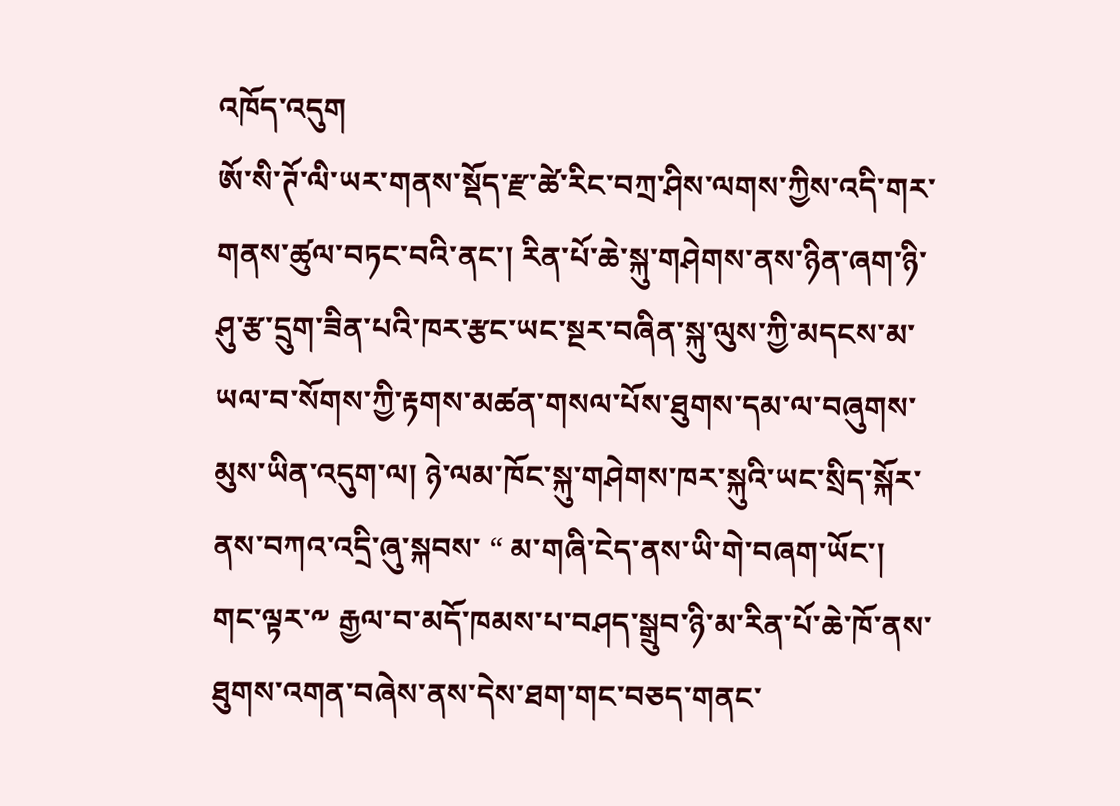འཁོད་འདུག
ཨོ་སི་ཊོ་ལི་ཡར་གནས་སྡོད་རྫ་ཚེ་རིང་བཀྲ་ཤིས་ལགས་ཀྱིས་འདི་གར་གནས་ཚུལ་བཏང་བའི་ནང་། རིན་པོ་ཆེ་སྐུ་གཤེགས་ནས་ཉིན་ཞག་ཉི་ཤུ་རྩ་དྲུག་ཟིན་པའི་ཁར་རྩང་ཡང་སྔར་བཞིན་སྐུ་ལུས་ཀྱི་མདངས་མ་ཡལ་བ་སོགས་ཀྱི་རྟགས་མཚན་གསལ་པོས་ཐུགས་དམ་ལ་བཞུགས་མུས་ཡིན་འདུག་ལ། ཉེ་ལམ་ཁོང་སྐུ་གཤེགས་ཁར་སྐུའི་ཡང་སྲིད་སྐོར་ནས་བཀའ་འདྲི་ཞུ་སྐབས་ “ མ་གཞི་ངེད་ནས་ཡི་གེ་བཞག་ཡོང་། གང་ལྟར་༸ རྒྱལ་བ་མདོ་ཁམས་པ་བཤད་སྒྲུབ་ཉི་མ་རིན་པོ་ཆེ་ཁོ་ནས་ཐུགས་འགན་བཞེས་ནས་དེས་ཐག་གང་བཅད་གནང་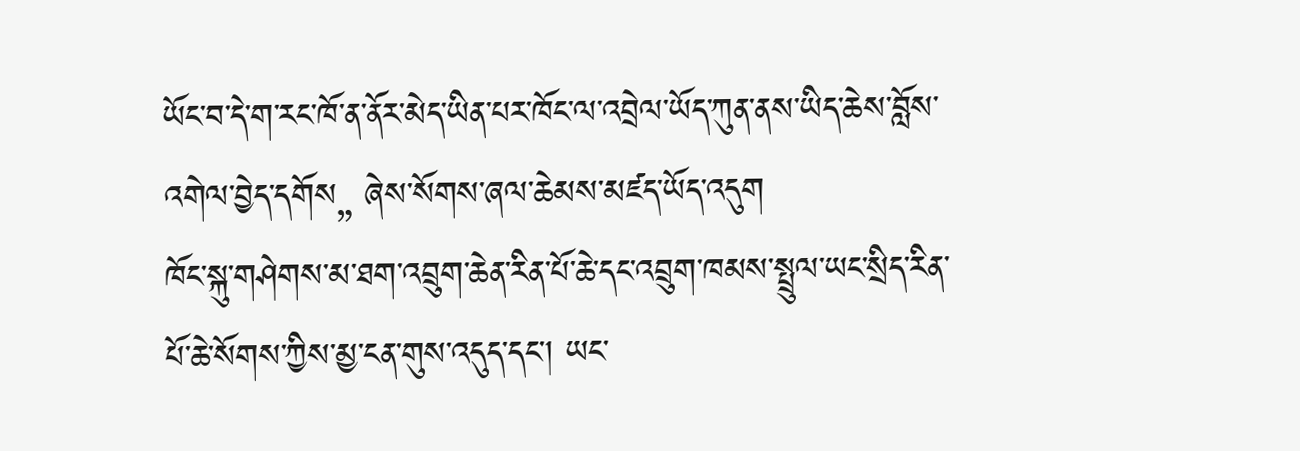ཡོང་བ་དེ་ག་རང་ཁོ་ན་ནོར་མེད་ཡིན་པར་ཁོང་ལ་འབྲེལ་ཡོད་ཀུན་ནས་ཡིད་ཆེས་བློས་འགེལ་བྱེད་དགོས„ ཞེས་སོགས་ཞལ་ཆེམས་མཛད་ཡོད་འདུག
ཁོང་སྐུ་གཤེགས་མ་ཐག་འབྲུག་ཆེན་རིན་པོ་ཆེ་དང་འབྲུག་ཁམས་སྤྲུལ་ཡང་སྲིད་རིན་པོ་ཆེ་སོགས་ཀྱིས་མྱ་ངན་གུས་འདུད་དང་། ཡང་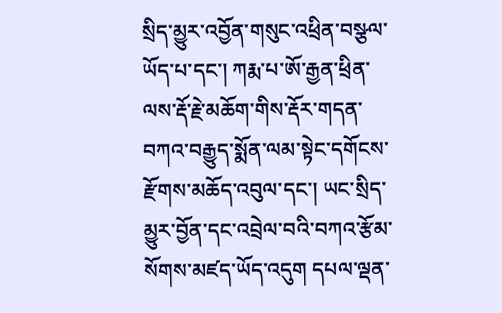སྲིད་མྱུར་འབྱོན་གསུང་འཕྲིན་བསྩལ་ཡོད་པ་དང་། ཀརྨ་པ་ཨོ་རྒྱན་ཕྲིན་ལས་རྡོ་རྗེ་མཆོག་གིས་རྡོར་གདན་བཀའ་བརྒྱུད་སྨོན་ལམ་སྟེང་དགོངས་རྫོགས་མཆོད་འབུལ་དང་། ཡང་སྲིད་མྱུར་བྱོན་དང་འབྲེལ་བའི་བཀའ་རྩོམ་སོགས་མཛད་ཡོད་འདུག དཔལ་ལྡན་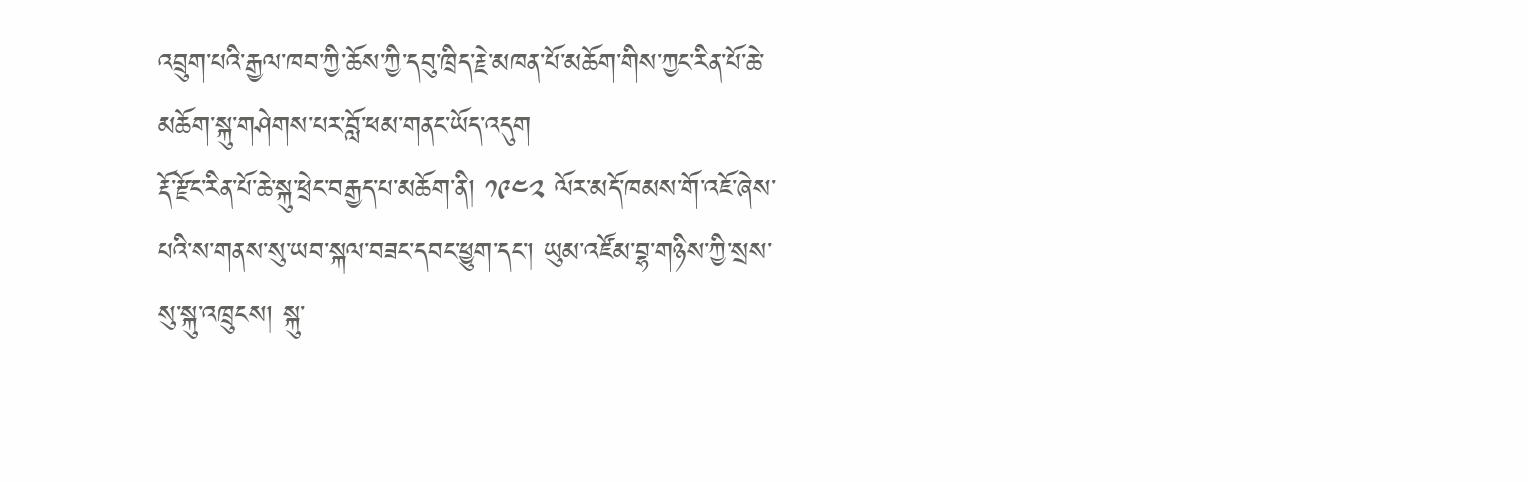འབྲུག་པའི་རྒྱལ་ཁབ་ཀྱི་ཆོས་ཀྱི་དབུ་ཁྲིད་རྗེ་མཁན་པོ་མཆོག་གིས་ཀྱང་རིན་པོ་ཆེ་མཆོག་སྐུ་གཤེགས་པར་བློ་ཕམ་གནང་ཡོད་འདུག
རྡོ་རྫོང་རིན་པོ་ཆེ་སྐུ་ཕྲེང་བརྒྱད་པ་མཆོག་ནི། ༡༩༤༢ ལོར་མདོ་ཁམས་གོ་འཇོ་ཞེས་པའི་ས་གནས་སུ་ཡབ་སྐལ་བཟང་དབང་ཕྱུག་དང་། ཡུམ་འཛོམ་བྷ་གཉིས་ཀྱི་སྲས་སུ་སྐུ་འཁྲུངས། སྐུ་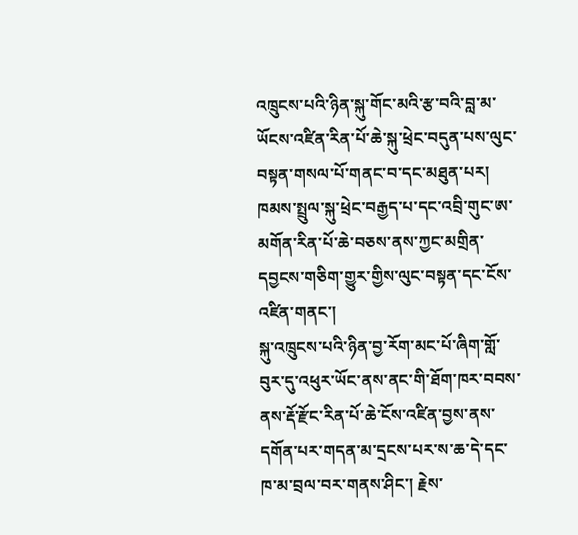འཁྲུངས་པའི་ཉིན་སྐུ་གོང་མའི་རྩ་བའི་བླ་མ་ཡོངས་འཛིན་རིན་པོ་ཆེ་སྐུ་ཕྲེང་བདུན་པས་ལུང་བསྟན་གསལ་པོ་གནང་བ་དང་མཐུན་པར། ཁམས་སྤྲུལ་སྐུ་ཕྲེང་བརྒྱད་པ་དང་འབྲི་གུང་ཨ་མགོན་རིན་པོ་ཆེ་བཅས་ནས་ཀྱང་མགྲིན་དབྱངས་གཅིག་གྱུར་གྱིས་ལུང་བསྟན་དང་ངོས་འཛིན་གནང་།
སྐུ་འཁྲུངས་པའི་ཉིན་བྱ་རོག་མང་པོ་ཞིག་གློ་བུར་དུ་འཕུར་ཡོང་ནས་ནང་གི་ཐོག་ཁར་བབས་ནས་རྡོ་རྫོང་རིན་པོ་ཆེ་ངོས་འཛིན་བྱས་ནས་དགོན་པར་གདན་མ་དྲངས་པར་ས་ཆ་དེ་དང་ཁ་མ་བྲལ་བར་གནས་ཤིང་། རྗེས་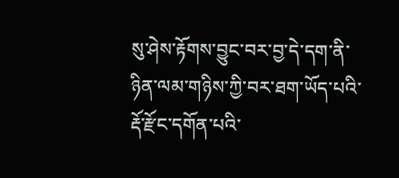སུ་ཤེས་རྟོགས་བྱུང་བར་བྱ་དེ་དག་ནི་ཉིན་ལམ་གཉིས་ཀྱི་བར་ཐག་ཡོད་པའི་རྡོ་རྫོང་དགོན་པའི་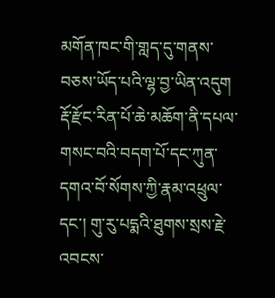མགོན་ཁང་གི་གླད་དུ་གནས་བཅས་ཡོད་པའི་ལྷ་བྱ་ཡིན་འདུག རྡོ་རྫོང་རིན་པོ་ཆེ་མཆོག་ནི་དཔལ་གསང་བའི་བདག་པོ་དང་ཀུན་དགའ་བོ་སོགས་ཀྱི་རྣམ་འཕྲུལ་དང་། གུ་རུ་པདྨའི་ཐུགས་སྲས་རྗེ་འབངས་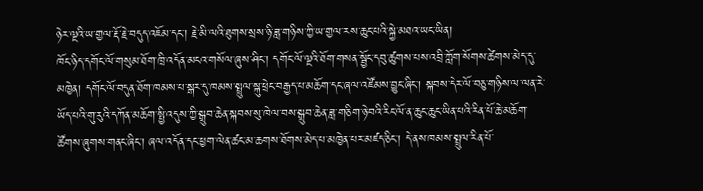ཉེར་ལྔའི་ཡ་གྱལ་རྡོ་རྗེ་བདུད་འཇོམ་དང་། རྗེ་མི་ལའི་ཐུགས་སྲས་ཉི་ཟླ་གཉིས་ཀྱི་ཡ་གྱལ་རས་ཆུང་པའི་སྐྱེ་མཐའ་ཡང་ཡིན།
ཁོང་ཉིད་དགོང་ལོ་གསུམ་ཐོག་ཁྲི་འདོན་མངའ་གསོལ་ཞུས་ཤིང་། དགོང་ལོ་ལྔའི་ཐོག་གསན་སྦྱོང་དབུ་ཚུགས་པས་འབྲི་ཀློག་སོགས་ཚེགས་མེད་དུ་མཁྱེན། དགོང་ལོ་བདུན་ཐོག་ཁམས་པ་སྒར་དུ་ཁམས་སྤྲུལ་སྐུ་ཕྲེང་བརྒྱད་པ་མཆོག་དང་ཞལ་འཛོམས་བྱུང་ཞིང་། སྐབས་དེར་ལོ་བཅུ་གཉིས་ལ་ལན་རེ་ཡོད་པའི་གུ་རུའི་དཀོན་མཆོག་སྤྱི་འདུས་ཀྱི་སྒྲུབ་ཆེན་སྐབས་སུ་ཁེལ་བས་སྒྲུབ་ཆེན་ཟླ་གཅིག་ཉེ་བའི་རིང་ལོ་ན་ཆུང་ཆུང་ཡིན་པའི་རིན་པོ་ཆེ་མཆོག་ཚོགས་ཞུགས་གནང་ཞིང་། ཞལ་འདོན་དང་ཕྱག་ལེན་ཚང་མ་ཆགས་ཐོགས་མེད་པ་མཁྱེན་པར་མཛད་ཅིང་། དེ་ནས་ཁམས་སྤྲུལ་རིན་པོ་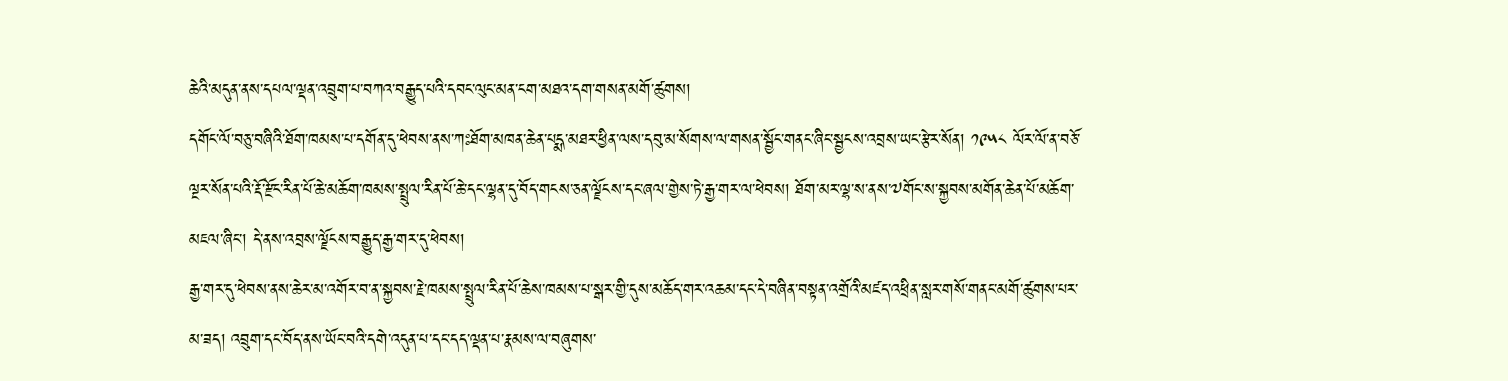ཆེའི་མདུན་ནས་དཔལ་ལྡན་འབྲུག་པ་བཀའ་བརྒྱུད་པའི་དབང་ལུང་མན་ངག་མཐའ་དག་གསན་མགོ་ཚུགས།
དགོང་ལོ་བཅུ་བཞིའི་ཐོག་ཁམས་པ་དགོན་དུ་ཕེབས་ནས་ཀཿཐོག་མཁན་ཆེན་པདྨ་མཐར་ཕྱིན་ལས་དབུ་མ་སོགས་ལ་གསན་སྦྱོང་གནང་ཞིང་སྦྱངས་འབྲས་ཡང་རྩེར་སོན། ༡༩༥༨ ལོར་ལོ་ན་བཅོ་ལྔར་སོན་པའི་རྡོ་རྫོང་རིན་པོ་ཆེ་མཆོག་ཁམས་སྤྲུལ་རིན་པོ་ཆེ་དང་ལྷན་དུ་བོད་གངས་ཅན་ལྗོངས་དང་ཞལ་གྱེས་ཏེ་རྒྱ་གར་ལ་ཕེབས། ཐོག་མར་ལྷ་ས་ནས་༧གོང་ས་སྐྱབས་མགོན་ཆེན་པོ་མཆོག་མཇལ་ཞིང་། དེ་ནས་འབྲས་ལྗོངས་བརྒྱུད་རྒྱ་གར་དུ་ཕེབས།
རྒྱ་གར་དུ་ཕེབས་ནས་ཆེར་མ་འགོར་བ་ན་སྐྱབས་རྗེ་ཁམས་སྤྲུལ་རིན་པོ་ཆེས་ཁམས་པ་སྒར་གྱི་དུས་མཆོད་གར་འཆམ་དང་དེ་བཞིན་བསྟན་འགྲོའི་མཛད་འཕྲིན་སླར་གསོ་གནང་མགོ་ཚུགས་པར་མ་ཟད། འབྲུག་དང་བོད་ནས་ཡོང་བའི་དགེ་འདུན་པ་དང་དད་ལྡན་པ་རྣམས་ལ་བཞུགས་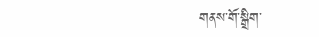གནས་གོ་སྒྲིག་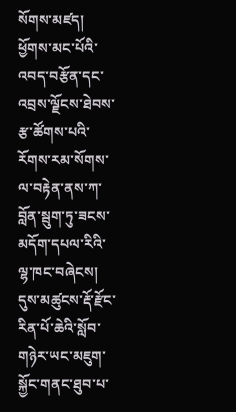སོགས་མཛད། ཕྱོགས་མང་པོའི་འབད་བརྩོན་དང་འབྲས་ལྗོངས་ཐེབས་རྩ་ཚོགས་པའི་རོགས་རམ་སོགས་ལ་བརྟེན་ནས་ཀ་བློན་སྦུག་ཏུ་ཟངས་མདོག་དཔལ་རིའི་ལྷ་ཁང་བཞེངས།
དུས་མཚུངས་རྡོ་རྫོང་རིན་པོ་ཆེའི་སློབ་གཉེར་ཡང་མཇུག་སྐྱོང་གནང་ཐུབ་པ་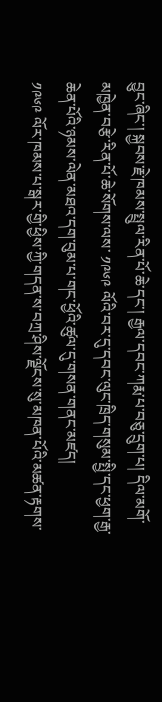བྱུང་ཞིང་། སྐྱབས་རྗེ་ཁམས་སྤྲུལ་རིན་པོ་ཆེ་དང་། རྒྱལ་དབང་ཀརྨ་པ་བཅུ་དྲུག་པ། དིལ་མགོ་མཁྱེན་བརྩེ་རིན་པོ་ཆེ་སོགས་ལས་ ༡༩༦༩ ལོའི་བར་དུ་དབང་ལུང་ཁྲིད་གསུམ་སྤྱི་དང་ཕྱག་རྒྱ་ཆེན་པོའི་ཉམས་ལེན་མཐའ་དག་བུམ་པ་གང་ཕྱོའི་ཚུལ་དུ་གསན་གནང་མཛད།
༡༩༦༩ ལོར་ཁམས་པ་སྒར་གྱི་ཕྱིས་ཀྱི་གདན་ས་བཀྲ་ཤིས་ལྗོངས་སུ་མཁན་པོའི་མཚན་རྟགས་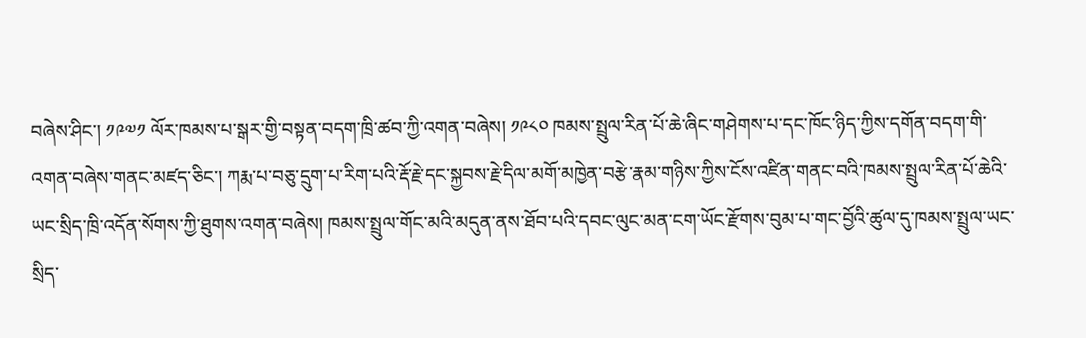བཞེས་ཤིང་། ༡༩༧༡ ལོར་ཁམས་པ་སྒར་གྱི་བསྟན་བདག་ཁྲི་ཚབ་ཀྱི་འགན་བཞེས། ༡༩༨༠ ཁམས་སྤྲུལ་རིན་པོ་ཆེ་ཞིང་གཤེགས་པ་དང་ཁོང་ཉིད་ཀྱིས་དགོན་བདག་གི་འགན་བཞེས་གནང་མཛད་ཅིང་། ཀརྨ་པ་བཅུ་དྲུག་པ་རིག་པའི་རྡོ་རྗེ་དང་སྐྱབས་རྗེ་དིལ་མགོ་མཁྱེན་བརྩེ་རྣམ་གཉིས་ཀྱིས་ངོས་འཛིན་གནང་བའི་ཁམས་སྤྲུལ་རིན་པོ་ཆེའི་ཡང་སྲིད་ཁྲི་འདོན་སོགས་ཀྱི་ཐུགས་འགན་བཞེས། ཁམས་སྤྲུལ་གོང་མའི་མདུན་ནས་ཐོབ་པའི་དབང་ལུང་མན་ངག་ཡོང་རྫོགས་བུམ་པ་གང་བྱོའི་ཚུལ་དུ་ཁམས་སྤྲུལ་ཡང་སྲིད་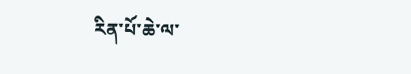རིན་པོ་ཆེ་ལ་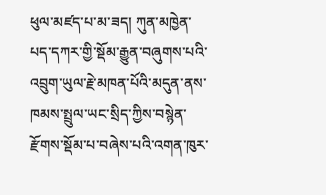ཕུལ་མཛད་པ་མ་ཟད། ཀུན་མཁྱེན་པད་དཀར་གྱི་སྡོམ་རྒྱུན་བཞུགས་པའི་འབྲུག་ཡུལ་རྗེ་མཁན་པོའི་མདུན་ནས་ཁམས་སྤྲུལ་ཡང་སྲིད་ཀྱིས་བསྙེན་རྫོགས་སྡོམ་པ་བཞེས་པའི་འགན་ཁུར་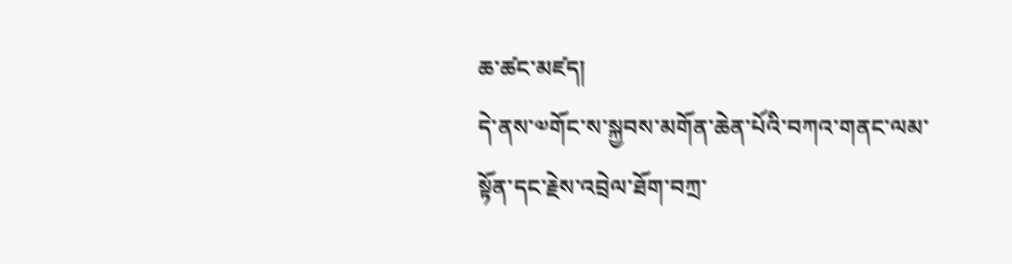ཆ་ཚང་མཛད།
དེ་ནས་༧གོང་ས་སྐྱབས་མགོན་ཆེན་པོའི་བཀའ་གནང་ལམ་སྟོན་དང་རྗེས་འབྲེལ་ཐོག་བཀྲ་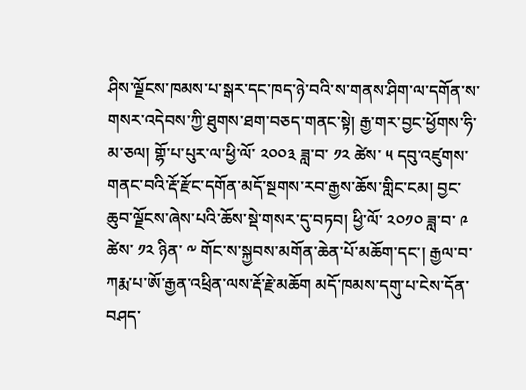ཤིས་ལྗོངས་ཁམས་པ་སྒར་དང་ཁད་ཉེ་བའི་ས་གནས་ཤིག་ལ་དགོན་ས་གསར་འདེབས་ཀྱི་ཐུགས་ཐག་བཅད་གནང་སྟེ། རྒྱ་གར་བྱང་ཕྱོགས་ཧི་མ་ཅལ། གྷོ་པ་པུར་ལ་ཕྱི་ལོ་ ༢༠༠༣ ཟླ་བ་ ༡༢ ཚེས་ ༥ དབུ་འཛུགས་གནང་བའི་རྡོ་རྫོང་དགོན་མདོ་སྔགས་རབ་རྒྱས་ཆོས་གླིང་ངམ། བྱང་ཆུབ་ལྗོངས་ཞེས་པའི་ཆོས་སྡེ་གསར་དུ་བཏབ། ཕྱི་ལོ་ ༢༠༡༠ ཟླ་བ་ ༩ ཚེས་ ༡༢ ཉིན་ ༸ གོང་ས་སྐྱབས་མགོན་ཆེན་པོ་མཆོག་དང་། རྒྱལ་བ་ཀརྨ་པ་ཨོ་རྒྱན་འཕྲིན་ལས་རྡོ་རྗེ་མཆོག མདོ་ཁམས་དགུ་པ་ངེས་དོན་བཤད་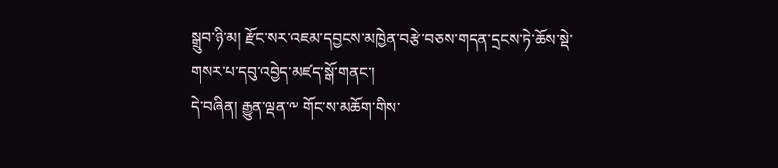སྒྲུབ་ཉི་མ། རྫོང་སར་འཇམ་དབྱངས་མཁྱེན་བརྩེ་བཅས་གདན་དྲངས་ཏེ་ཆོས་སྡེ་གསར་པ་དབུ་འབྱེད་མཛད་སྒོ་གནང་།
དེ་བཞིན། རྒྱུན་ལྡན་༸ གོང་ས་མཆོག་གིས་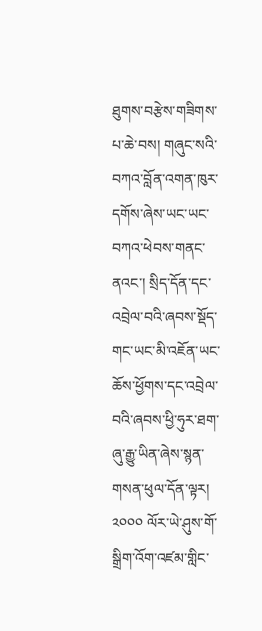ཐུགས་བརྩེས་གཟིགས་པ་ཆེ་བས། གཞུང་སའི་བཀའ་བློན་འགན་ཁུར་དགོས་ཞེས་ཡང་ཡང་བཀའ་ཕེབས་གནང་ནའང་། སྲིད་དོན་དང་འབྲེལ་བའི་ཞབས་སྡོད་གང་ཡང་མི་འཇོན་ཡང་ཆོས་ཕྱོགས་དང་འབྲེལ་བའི་ཞབས་ཕྱི་ཧུར་ཐག་ཞུ་རྒྱུ་ཡིན་ཞེས་སྙན་གསན་ཕུལ་དོན་ལྟར། ༢༠༠༠ ལོར་ཡེ་ཤུས་གོ་སྒྲིག་འོག་འཛམ་གླིང་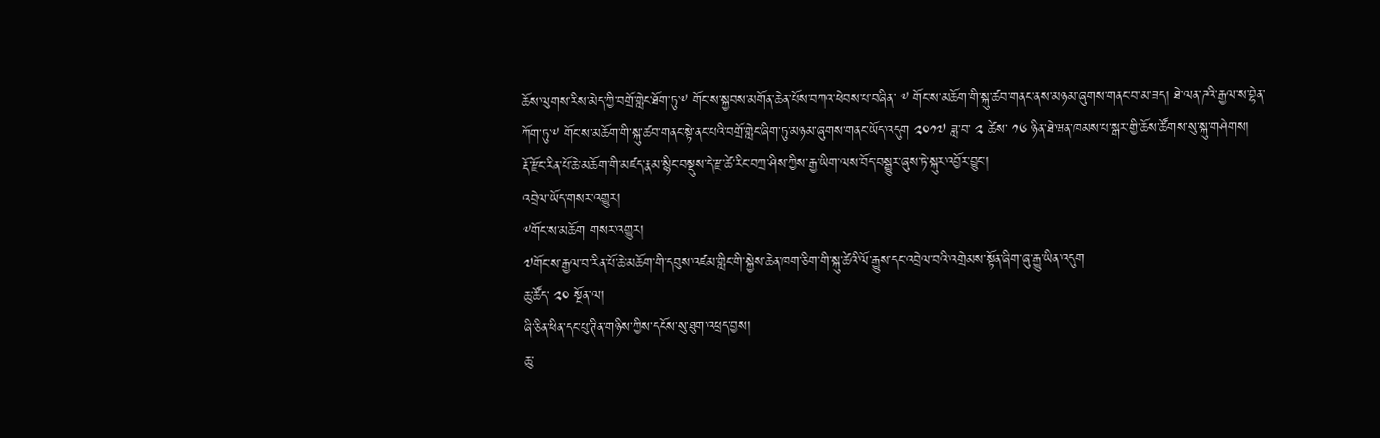ཆོས་ལུགས་རིས་མེད་ཀྱི་བགྲོ་གླེང་ཐོག་ཏུ་༸ གོང་ས་སྐྱབས་མགོན་ཆེན་པོས་བཀའ་ཕེབས་པ་བཞིན་ ༸ གོང་ས་མཆོག་གི་སྐུ་ཚབ་གནང་ནས་མཉམ་ཞུགས་གནང་བ་མ་ཟད། ཐེ་ལན་ཌའི་རྒྱལ་ས་བྷེན་ཀོག་ཏུ་༸ གོང་ས་མཆོག་གི་སྐུ་ཚབ་གནང་སྟེ་ནང་པའི་བགྲོ་གླེང་ཞིག་ཏུ་མཉམ་ཞུགས་གནང་ཡོད་འདུག ༢༠༡༧ ཟླ་བ་ ༢ ཚེས་ ༡༦ ཉིན་ཐེ་ཝན་ཁམས་པ་སྒར་གྱི་ཆོས་ཚོགས་སུ་སྐུ་གཤེགས།
རྡོ་རྫོང་རིན་པོ་ཆེ་མཆོག་གི་མཛད་རྣམ་སྙིང་བསྡུས་དེ་རྫ་ཚེ་རིང་བཀྲ་ཤིས་ཀྱིས་རྒྱ་ཡིག་ལས་བོད་བསྒྱུར་ཞུས་ཏེ་སྐུར་འབྱོར་བྱུང་།
འབྲེལ་ཡོད་གསར་འགྱུར།
༸གོང་ས་མཆོག གསར་འགྱུར།
༧གོང་ས་རྒྱལ་བ་རིན་པོ་ཆེ་མཆོག་གི་དབུས་འཛམ་གླིང་གི་སྐྱེས་ཆེན་ཁག་ཅིག་གི་སྐུ་ཚེའི་ལོ་རྒྱུས་དང་འབྲེལ་བའི་འགྲེམས་སྟོན་ཞིག་ཞུ་རྒྱུ་ཡིན་འདུག
ཆུ་ཚོད་ ༢༠ སྔོན་ལ།
ཞི་ཅིན་ཕིན་དང་པུ་ཊིན་གཉིས་ཀྱིས་དངོས་སུ་ཐུག་འཕྲད་བྱས།
ཆུ་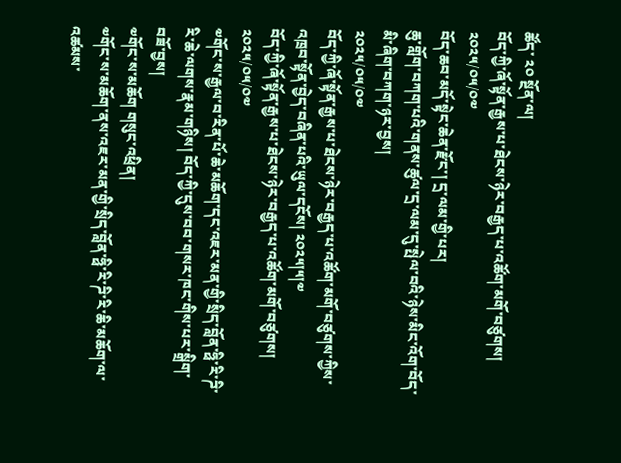ཚོད་ ༢༠ སྔོན་ལ།
བོད་ཀྱི་ཞོ་སྟོན་རྒྱས་པ་ཐེངས་ཉེར་བརྒྱད་པ་འཚོག་མགོ་བཙུགས།
༢༠༢༥/༠༥/༠༧
བོད་ཆབ་མདོ་སྟེང་ཆེན་རྫོང་། དྲ་ལམ་གྱི་པར།
ཆུ་གློག་བཀག་པའི་གནས་ཚུལ་དྲ་ལམ་དུ་སྤེལ་བའི་ཉེས་མིང་འོག་བོད་མི་ཞིག་བཀག་ཉར་བྱས།
༢༠༢༥/༠༥/༠༧
བོད་ཀྱི་ཞོ་སྟོན་རྒྱས་པ་ཐེངས་ཉེར་བརྒྱད་པ་འཚོག་མགོ་བཙུགས་ཀྱིས་འཁྲབ་སྟོན་བྱེད་བཞིན་པའི་ཡུལ་དངོས། ༢༠༢༥།༥།༧
བོད་ཀྱི་ཞོ་སྟོན་རྒྱས་པ་ཐེངས་ཉེར་བརྒྱད་པ་འཚོག་མགོ་བཙུགས།
༢༠༢༥/༠༥/༠༧
༧གོང་ས་རྒྱལ་བ་རིན་པོ་ཆེ་མཆོག་དང་འཇར་མན་གྱི་སྲིད་བློན་ཧྥི་རི་ཌི་རི་ཆེ་ལགས་རྣམ་གཉིས། བོད་ཀྱི་དུས་བབ་གསར་ཁང་གིས་པར་སྒྲིག་བཟོ་བྱས།
༧གོང་ས་མཆོག གསུང་འཕྲིན།
༧གོང་ས་མཆོག་ནས་འཇར་མན་གྱི་སྲིད་བློན་ཧྥི་རི་ཌི་རི་ཆི་མཆོག་ལ་འཚམས་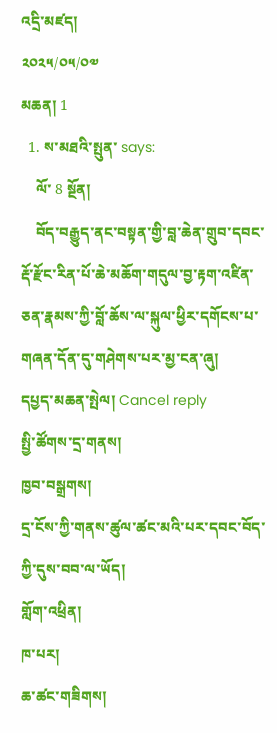འདྲི་མཛད།
༢༠༢༥/༠༥/༠༧
མཆན། 1
  1. ས་མཐའི་སྤུན་ says:
    ལོ་ 8 སྔོན།
    བོད་བརྒྱུད་ནང་བསྟན་གྱི་བླ་ཆེན་གྲུབ་དབང་རྡོ་རྫོང་རིན་པོ་ཆེ་མཆོག་གདུལ་བྱ་རྟག་འཛིན་ཅན་རྣམས་ཀྱི་བློ་ཆོས་ལ་སྐུལ་ཕྱིར་དགོངས་པ་གཞན་དོན་དུ་གཤེགས་པར་མྱ་ངན་ཞུ།
དཔྱད་མཆན་སྤེལ། Cancel reply
སྤྱི་ཚོགས་དྲ་གནས།
ཁྱབ་བསྒྲགས།
དྲ་ངོས་ཀྱི་གནས་ཚུལ་ཚང་མའི་པར་དབང་བོད་ཀྱི་དུས་བབ་ལ་ཡོད།
གློག་འཕྲིན།
ཁ་པར།
ཆ་ཚང་གཟིགས།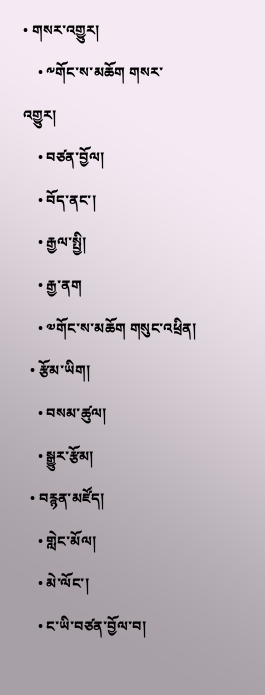• གསར་འགྱུར།
    • ༸གོང་ས་མཆོག གསར་འགྱུར།
    • བཙན་བྱོལ།
    • བོད་ནང་།
    • རྒྱལ་སྤྱི།
    • རྒྱ་ནག
    • ༧གོང་ས་མཆོག གསུང་འཕྲིན།
  • རྩོམ་ཡིག།
    • བསམ་ཚུལ།
    • སྒྱུར་རྩོམ།
  • བརྙན་མཛོད།
    • གླེང་མོལ།
    • མེ་ལོང་།
    • ང་ཡི་བཙན་བྱོལ་བ།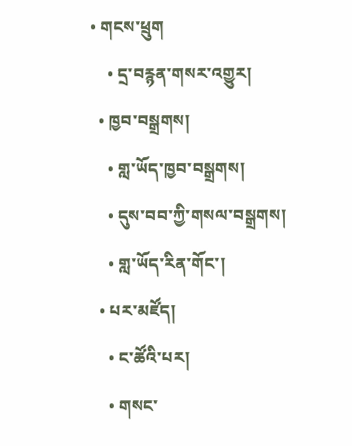• གངས་ཕྲུག
    • དྲ་བརྙན་གསར་འགྱུར།
  • ཁྱབ་བསྒྲགས།
    • གླ་ཡོད་ཁྱབ་བསྒྲགས།
    • དུས་བབ་ཀྱི་གསལ་བསྒྲགས།
    • གླ་ཡོད་རིན་གོང་།
  • པར་མཛོད།
    • ང་ཚོའི་པར།
    • གསང་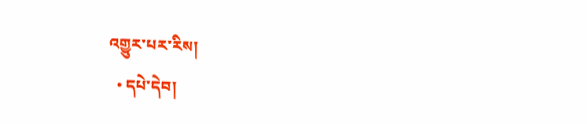འགྱུར་པར་རིས།
  • དཔེ་དེབ།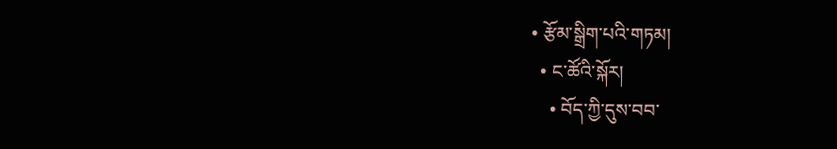• རྩོམ་སྒྲིག་པའི་གཏམ།
  • ང་ཚོའི་སྐོར།
    • བོད་ཀྱི་དུས་བབ་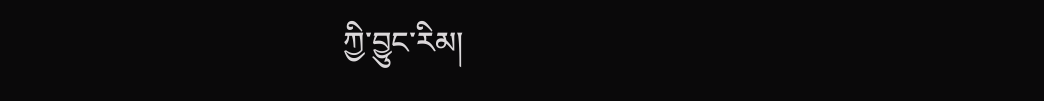ཀྱི་བྱུང་རིམ།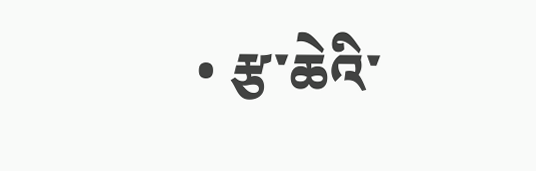• རྩ་ཆེའི་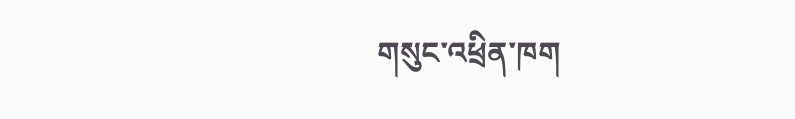གསུང་འཕྲིན་ཁག